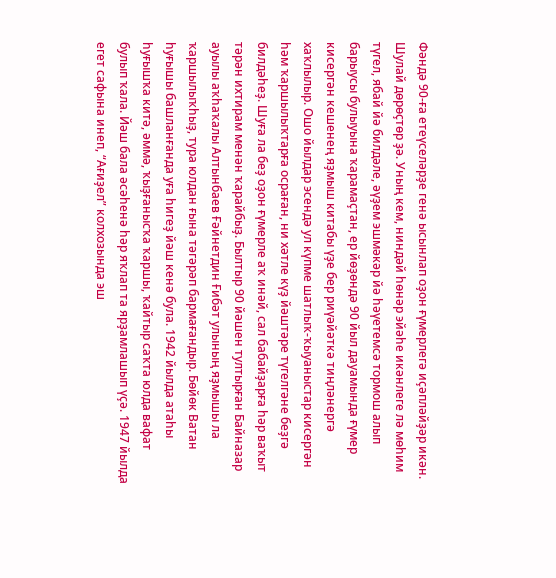Фәндә 90-ға етеүселәрҙе генә ысынлап оҙон ғүмерлегә иҫәпләйҙәр икән. Шулай дөрөҫтөр ҙә. Уның кем, ниндәй һөнәр эйәһе икәнлеге лә мөһим түгел, ябай йә билдәле, әүҙем эшмәкәр йә һәүетемсә тормош алып барыусы булыуына ҡарамаҫтан, ер йөҙөндә 90 йыл дауамында ғүмер кисергән кешенең яҙмыш китабы үҙе бер риүәйәткә тиңләнергә хаҡлылыр. Ошо йылдар эсендә ул күпме шатлыҡ-ҡыуаныстар кисергән һәм ҡаршылыҡтарға осраған, ни хәтле күҙ йәштәре түгелгәне беҙгә билдәһеҙ. Шуға ла беҙ оҙон ғүмерле аҡ инәй, сал бабайҙарға һәр ваҡыт тәрән ихтирам менән ҡарайбыҙ. Былтыр 90 йәшен тултырған Байназар ауылы аҡһаҡалы Алтынбаев Ғәйнетдин Ғибәт улының яҙмышы ла ҡаршылыҡһыҙ, тура юлдан ғына тәгәрәп бармағандыр. Бөйөк Ватан һуғышы башланғанда уға һигеҙ йәш кенә була. 1942 йылда атаһы һуғышҡа китә, әммә, ҡыҙғанысҡа ҡаршы, ҡайтыр саҡта юлда вафат булып ҡала. Йәш бала әсәһенә һәр яҡлап та ярҙамлашып үҫә. 1947 йылда егет сафына инеп, “Ағиҙел” колхозында эш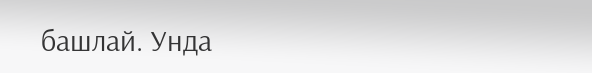башлай. Унда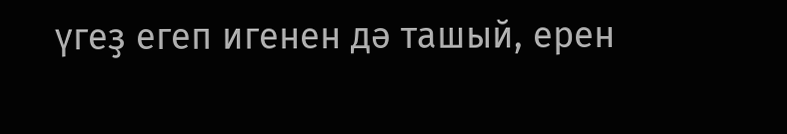үгеҙ егеп игенен дә ташый, ерен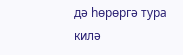дә һөрөргә тура килә